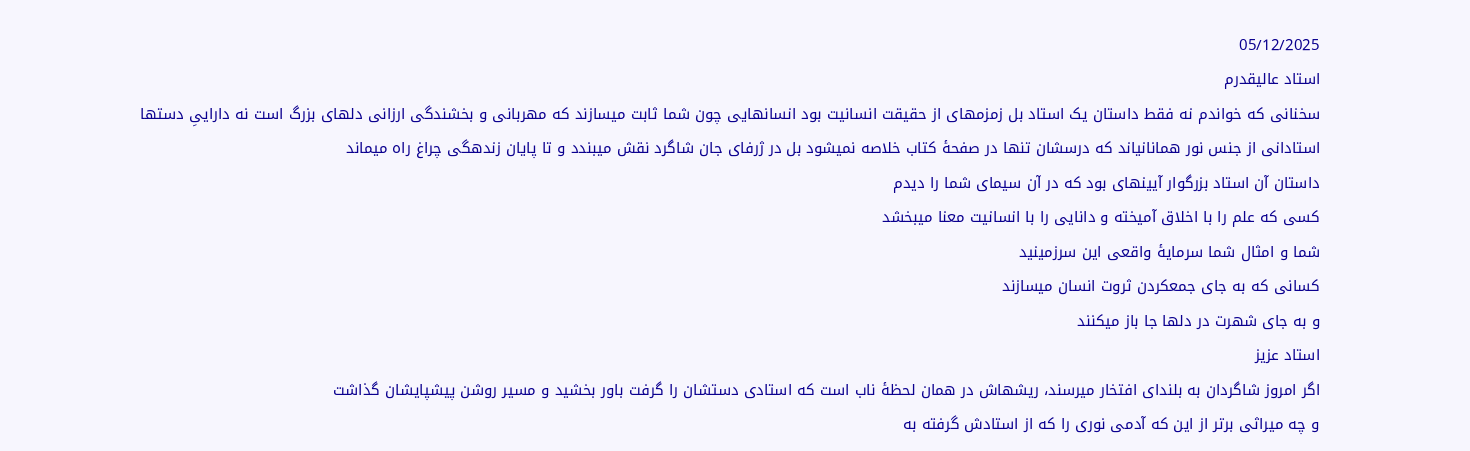05/12/2025
استاد عالیقدرم
سخنانی که خواندم نه فقط داستان یک استاد بل زمزمهای از حقیقت انسانیت بود انسانهایی چون شما ثابت میسازند که مهربانی و بخشندگی ارزانی دلهای بزرگ است نه داراییِ دستها
استادانی از جنس نور همانانیاند که درسشان تنها در صفحهٔ کتاب خلاصه نمیشود بل در ژرفای جان شاگرد نقش میبندد و تا پایان زندهگی چراغ راه میماند
داستان آن استاد بزرگوار آیینهای بود که در آن سیمای شما را دیدم
کسی که علم را با اخلاق آمیخته و دانایی را با انسانیت معنا میبخشد
شما و امثال شما سرمایهٔ واقعی این سرزمینید
کسانی که به جای جمعکردن ثروت انسان میسازند
و به جای شهرت در دلها جا باز میکنند
استاد عزیز
اگر امروز شاگردان به بلندای افتخار میرسند، ریشهاش در همان لحظهٔ ناب است که استادی دستشان را گرفت باور بخشید و مسیر روشن پیشپایشان گذاشت
و چه میراثی برتر از این که آدمی نوری را که از استادش گرفته به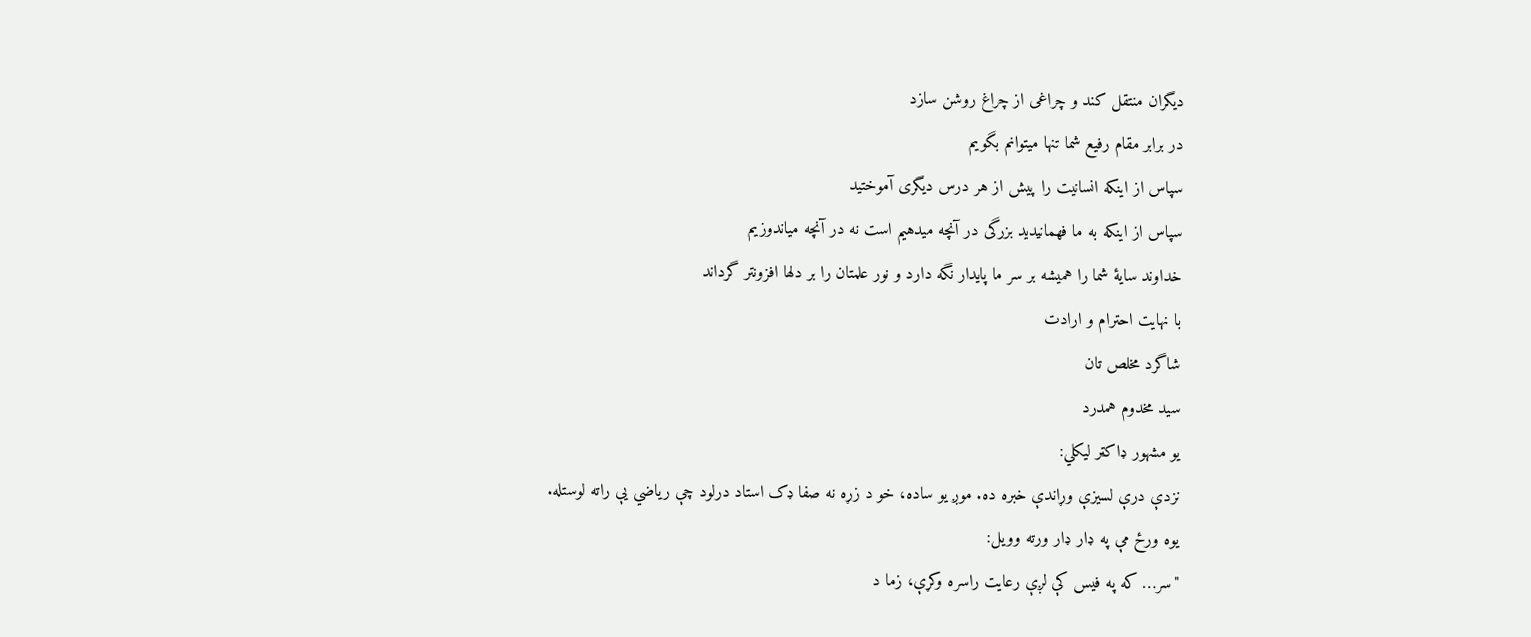دیگران منتقل کند و چراغی از چراغ روشن سازد
در برابر مقام رفیع شما تنها میتوانم بگویم
سپاس از اینکه انسانیت را پیش از هر درس دیگری آموختید
سپاس از اینکه به ما فهمانیدید بزرگی در آنچه میدهیم است نه در آنچه میاندوزیم
خداوند سایهٔ شما را همیشه بر سر ما پایدار نگه دارد و نور علمتان را بر دلها افزونتر گرداند
با نهایت احترام و ارادت
شاگرد مخلص تان
سید مخدوم همدرد
يو مشهور ډاکټر ليکلي:
نزدې درې لسیزې وړاندې خبره ده. موږ یو ساده، خو د زړه نه صفا ډک استاد درلود چې ریاضي یې راته لوستله.
یوه ورځ مې په ډار ډار ورته وویل:
"سر… که په فیس کې لږې رعایت راسره وکړې، زما د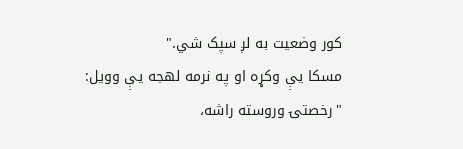کور وضعیت به لږ سپک شي."
مسکا یې وکړه او په نرمه لهجه یې وویل:
"رخصتۍ وروسته راشه،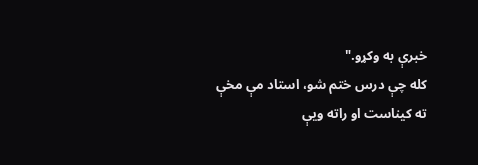خبرې به وکړو."
کله چې درس ختم شو، استاد مې مخې ته کیناست او راته ویې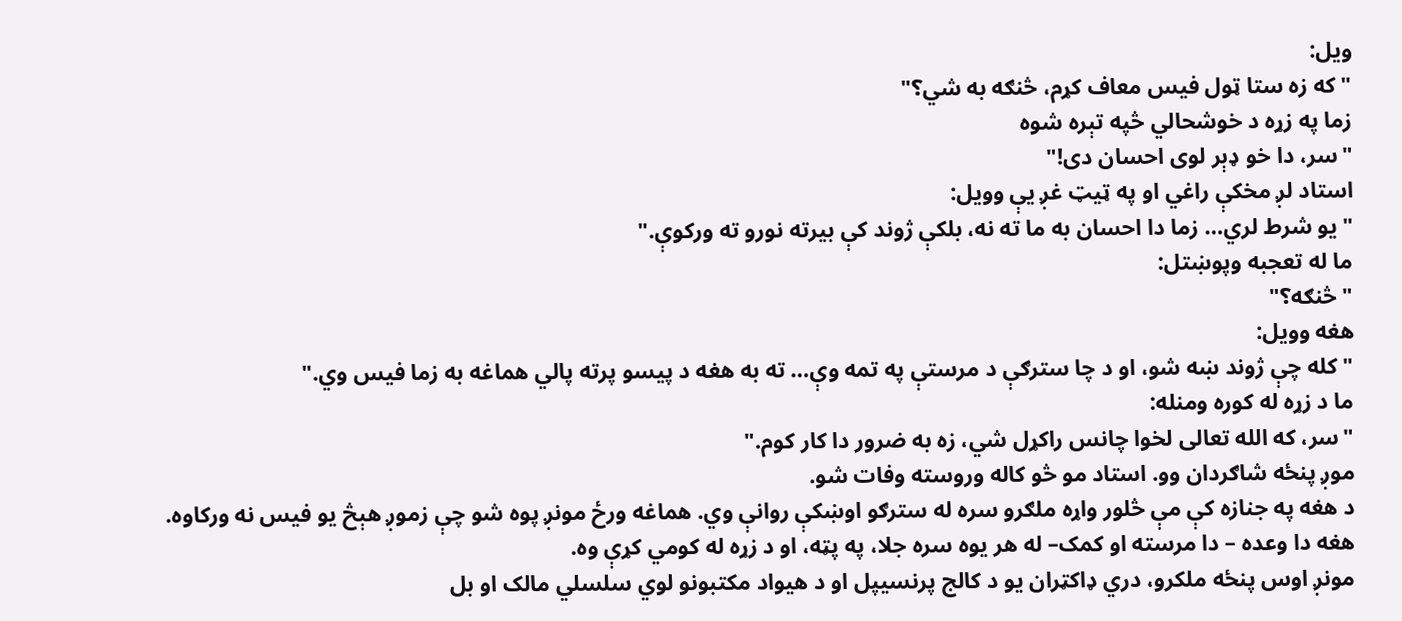ویل:
"که زه ستا ټول فیس معاف کړم، څنګه به شي؟"
زما په زړه د خوشحالي څپه تېره شوه
"سر، دا خو ډېر لوی احسان دی!"
استاد لږ مخکې راغي او په ټیټ غږ یې وویل:
"یو شرط لري… زما دا احسان به ما ته نه، بلکې ژوند کې بيرته نورو ته ورکوې."
ما له تعجبه وپوښتل:
"څنګه؟"
هغه وویل:
"کله چې ژوند ښه شو، او د چا سترګې د مرستې په تمه وې… ته به هغه د پیسو پرته پالي هماغه به زما فیس وي."
ما د زړه له کوره ومنله:
"سر، که الله تعالی لخوا چانس راکړل شي، زه به ضرور دا کار کوم."
موږ پنځه شاګردان وو. استاد مو څو کاله وروسته وفات شو.
د هغه په جنازه کې مې څلور واړه ملګرو سره له سترګو اوښکې روانې وي. هماغه ورځ مونږ پوه شو چې زموږ هېڅ یو فیس نه ورکاوه.
هغه دا وعده – دا مرسته او کمک– له هر یوه سره جلا، په پټه، او د زړه له کومي کړې وه.
مونږ اوس پنځه ملکرو، دري ډاکټران يو د کالج پرنسيپل او د هيواد مکتبونو لوي سلسلي مالک او بل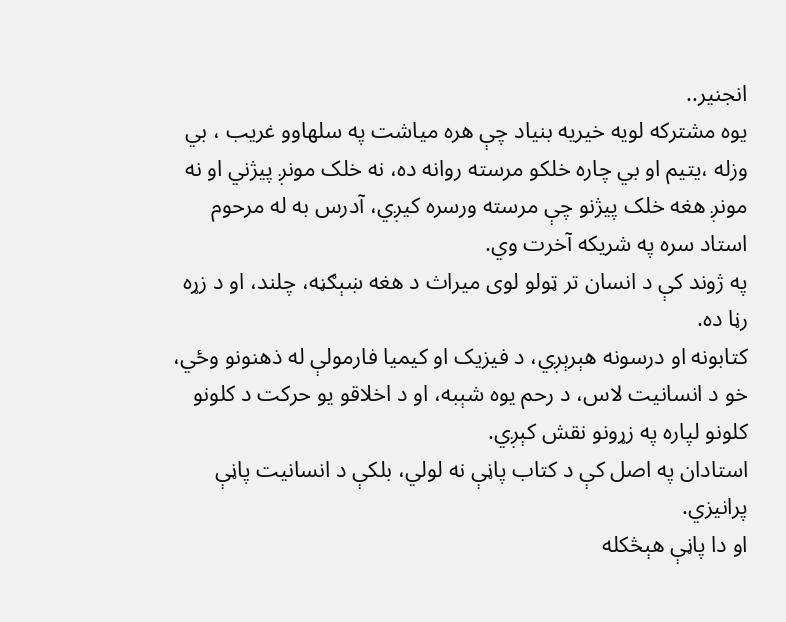انجنير..
يوه مشترکه لويه خيريه بنياد چې هره مياشت په سلهاوو غريب ، بي وزله ،يتيم او بي چاره خلکو مرسته روانه ده، نه خلک مونږ پيژني او نه مونږ هغه خلک پيژنو چې مرسته ورسره کيږي، آدرس به له مرحوم استاد سره په شريکه آخرت وي.
په ژوند کې د انسان تر ټولو لوی میراث د هغه ښېګڼه، چلند، او د زړه رڼا ده.
کتابونه او درسونه هېرېږي، د فيزيک او کيميا فارمولې له ذهنونو وځي، خو د انسانيت لاس، د رحم یوه شېبه، او د اخلاقو یو حرکت د کلونو کلونو لپاره په زړونو نقش کېږي.
استادان په اصل کې د کتاب پاڼې نه لولي، بلکې د انسانیت پاڼې پرانیزي.
او دا پاڼې هېڅکله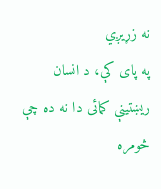نه زړيږي
په پای کې، د انسان ريښتينې کمائی دا نه ده چې څومره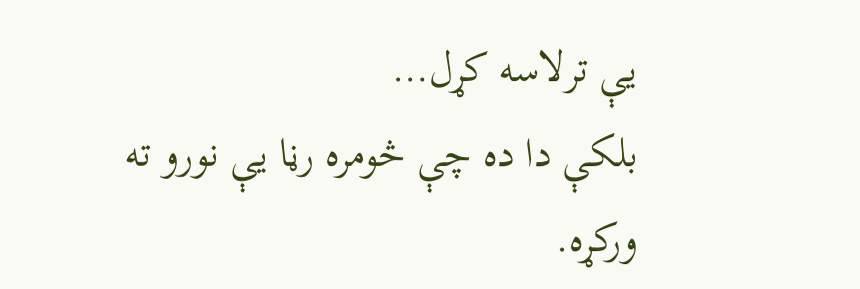یې ترلاسه کړل…
بلکې دا ده چې څومره رڼا یې نورو ته ورکړه.